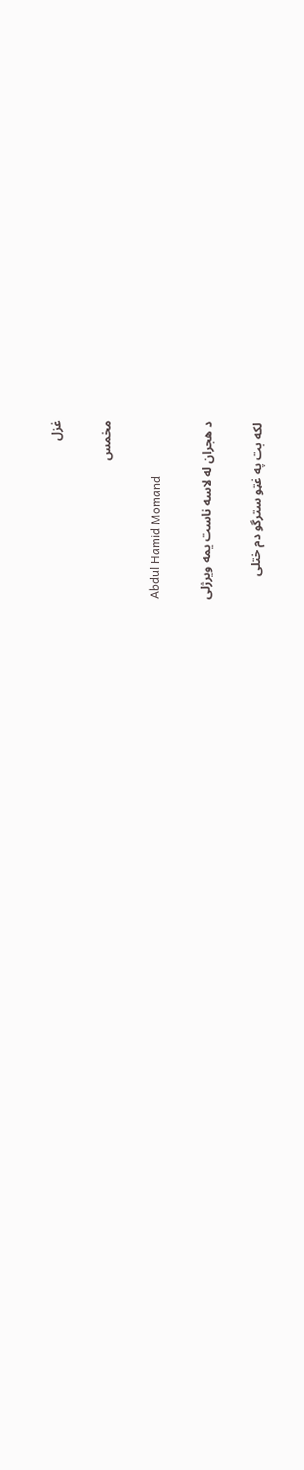غزل

مخمس

Abdul Hamid Momand

د هجران له لاسه ناست يمه ويرژلی

لکه بت په غټو سترگو دم ختلی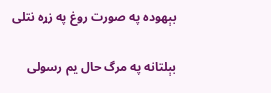بېهوده په صورت روغ په زړه نتلی

بېلتانه په مرگ حال يم رسولی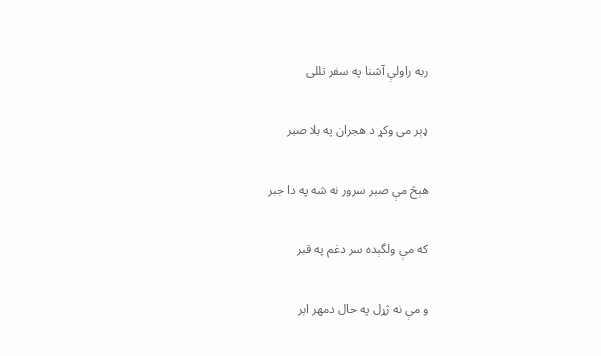ربه راولې آشنا په سفر تللی

ډېر می وکړ د هجران په بلا صبر

هېڅ مې صبر سرور نه شه په دا جبر

که مې ولگېده سر دغم په قبر

و مې نه ژړل په حال دمهر ابر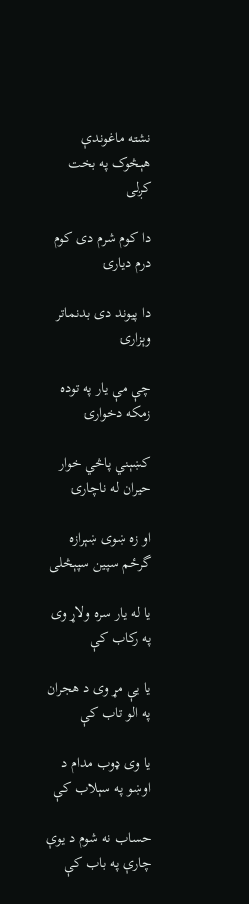نشته ماغوندې هېڅوک په بخت کږلی

دا کوم شرم دی کوم درم ديارۍ

دا پيوند دی بدنماتر وېزارۍ

چې مې يار په توده زمکه دخوارۍ

کښېني پاڅي خوار حيران له ناچارۍ

او زه ښوی ښېرازه گرځم سپين سپېڅلی

يا له يار سره ولاړ وی په رکاب کې

يا يې مړ وی د هجران په الو تاب کې

يا وی ډوب مدام د اوښو په سېلاب کې

حساب نه شوم د يوې چارې په باب کې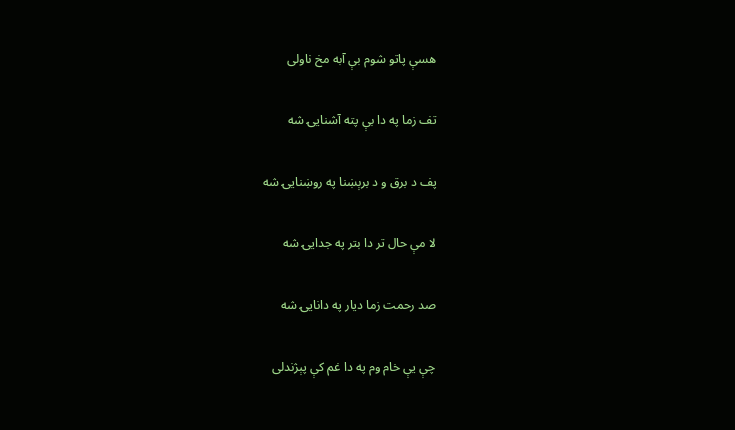هسې پاتو شوم بې آبه مخ ناولی

تف زما په دا بې پته آشنايۍ شه

پف د برق و د برېښنا په روښنايۍ شه

لا مې حال تر دا بتر په جدايۍ شه

صد رحمت زما ديار په دانايۍ شه

چې يې خام وم په دا غم کې پېژندلی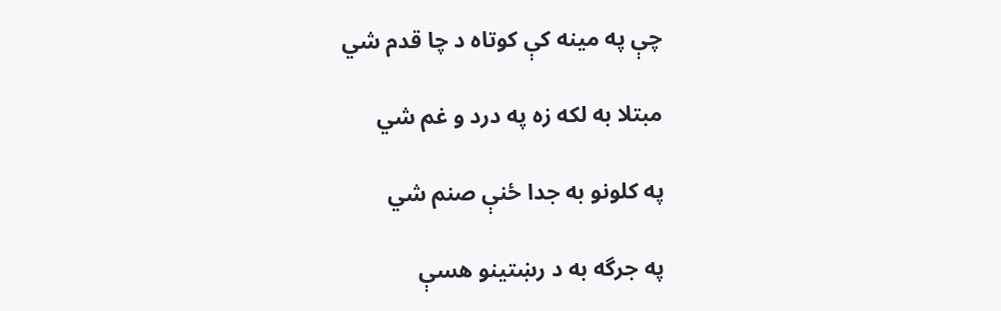چې په مينه کې کوتاه د چا قدم شي

مبتلا به لکه زه په درد و غم شي

په کلونو به جدا ځنې صنم شي

په جرگه به د رښتينو هسې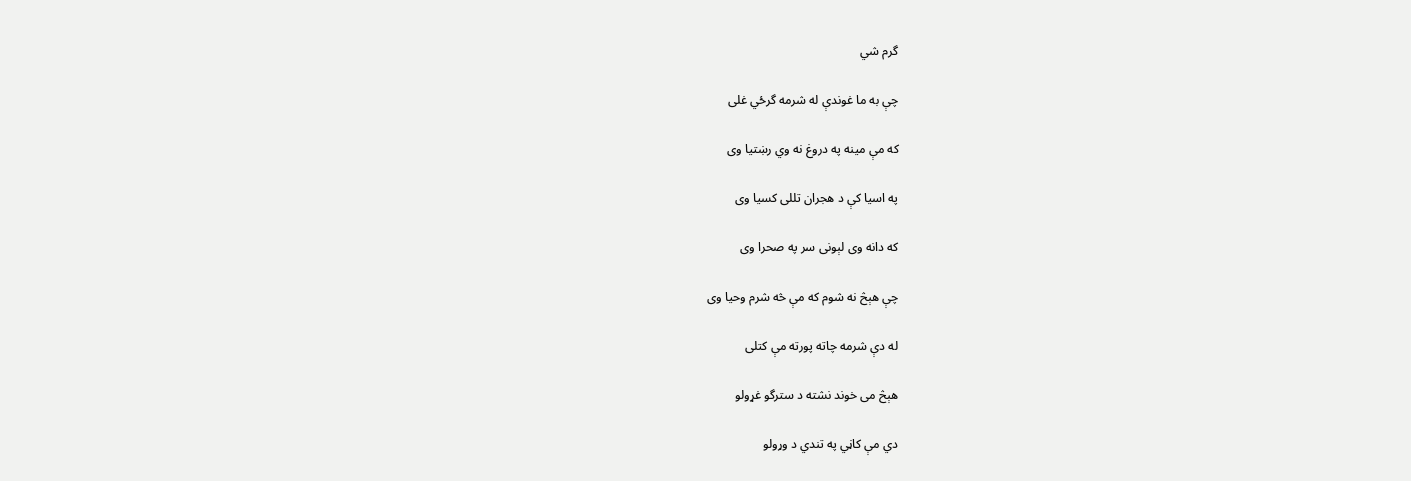گرم شي

چې به ما غوندې له شرمه گرځي غلی

که مې مينه په دروغ نه وي رښتيا وی

په اسيا کې د هجران تللی کسيا وی

که دانه وی لېونی سر په صحرا وی

چې هېڅ نه شوم که مې څه شرم وحيا وی

له دې شرمه چاته پورته مې کتلی

هېڅ می خوند نشته د سترگو غړولو

دي مې کاڼي په تندي د وړولو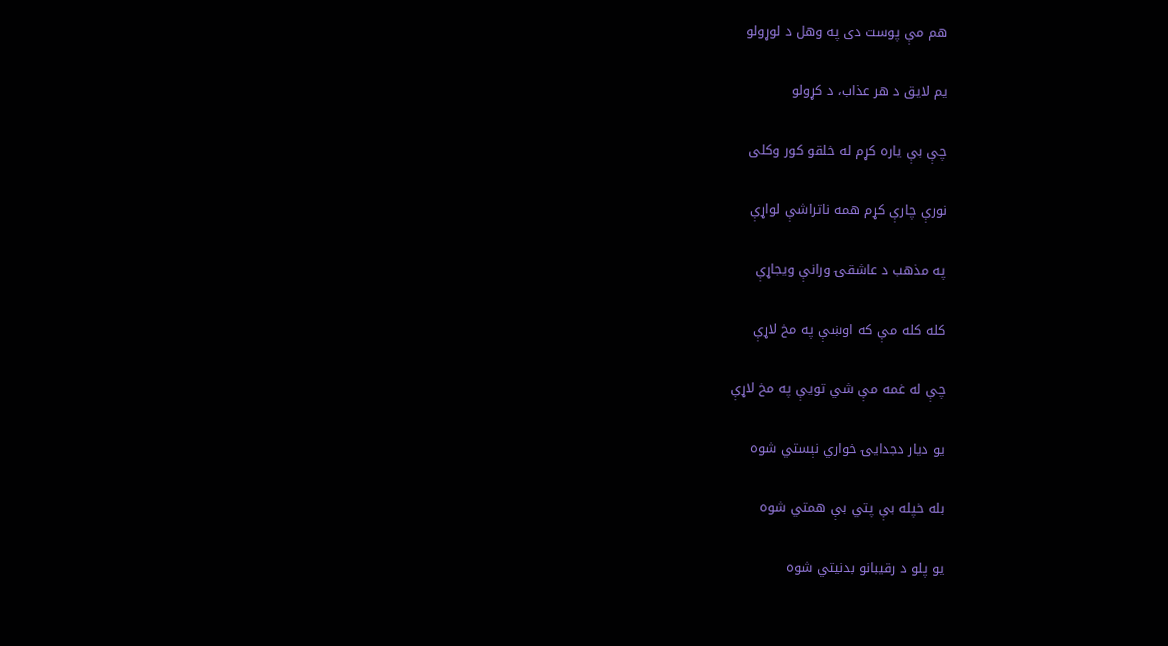هم مې پوست دی په وهل د لوړولو

يم لايق د هر عذاب، د کړولو

چې بې ياره کړم له خلقو کور وکلی

نورې چارې کړم همه ناتراشې لواړې

په مذهب د عاشقۍ ورانې ويجاړې

کله کله مې که اوښې په مخ لاړې

چې له غمه مې شي تويې په مخ لاړې

يو ديار دجدايۍ خواري نېستي شوه

بله خپله بې پتي بې همتي شوه

يو پلو د رقيبانو بدنيتي شوه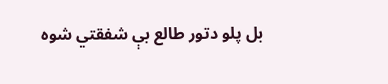بل پلو دتور طالع بې شفقتي شوه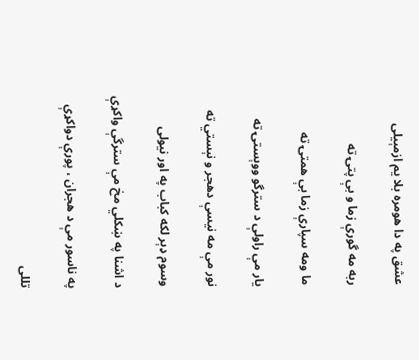عشق په دا هومره بلا يم ازمېيلی

ربه مه گورې زما و بې پتۍ ته

ما ومه سپارې زما بې همتۍ ته

يار مې راولې د سترگو ووېستۍ ته

نور مې مه نيسې دهجر و نېستي ته

وسوم ډېر لکه کباب په اور نيولی

د اشنا په ښکلي مخ مې سترگې واکړې

په ناسور مې د هجران ، پورې دواکړې

تللی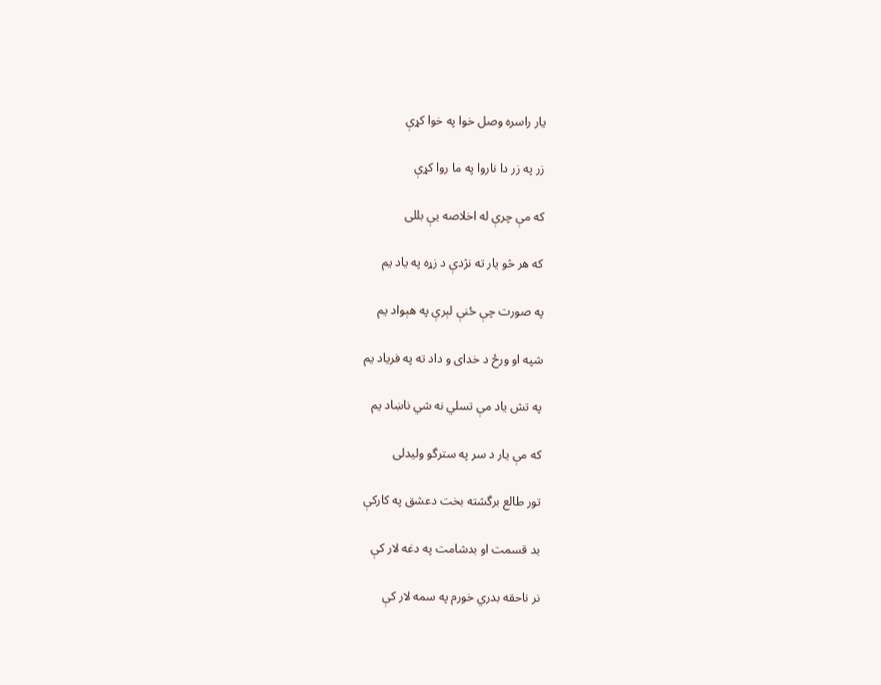يار راسره وصل خوا په خوا کړې

زر په زر دا ناروا په ما روا کړې

که مې چرې له اخلاصه يې بللی

که هر څو يار ته نژدې د زړه په ياد يم

په صورت چې ځنې لېرې په هېواد يم

شپه او ورځ د خدای و داد ته په فرياد يم

په تش ياد مې تسلي نه شي ناښاد يم

که مې يار د سر په سترگو وليدلی

تور طالع برگشته بخت دعشق په کارکې

بد قسمت او بدشامت په دغه لار کې

نر ناحقه بدري خورم په سمه لار کې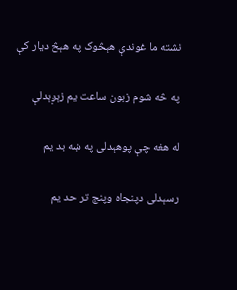نشته ما غوندې هېڅوک په هېڅ ديار کې

په څه شوم زبون ساعت يم زېږېدلې

له هغه چې پوهېدلی په ښه بد يم

رسېدلی دپنجاه وپنج تر حد يم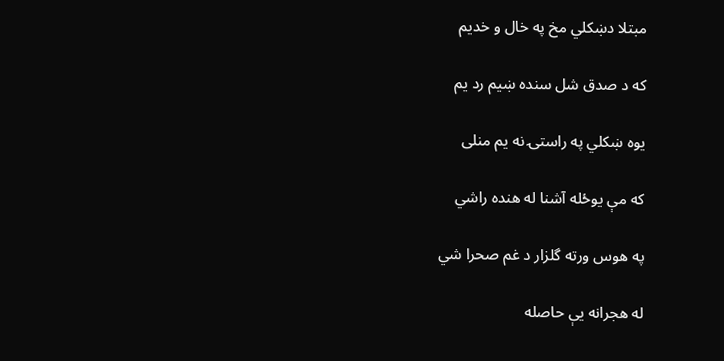مبتلا دښکلي مخ په خال و خديم

که د صدق شل سنده ښيم رد يم

يوه ښکلي په راستۍ نه يم منلی

که مې يوځله آشنا له هنده راشي

په هوس ورته گلزار د غم صحرا شي

له هجرانه يې حاصله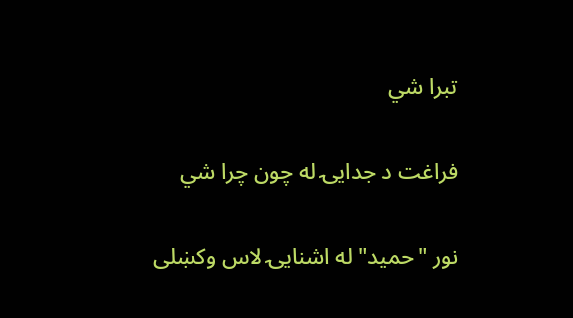تبرا شي

فراغت د جدايۍ له چون چرا شي

نور "حميد" له اشنايۍ لاس وکښلی